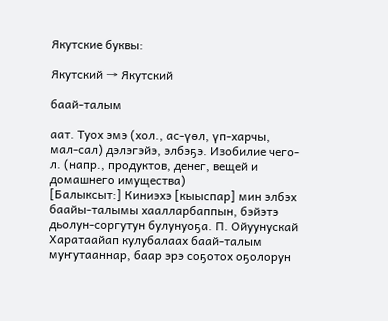Якутские буквы:

Якутский → Якутский

баай-талым

аат. Туох эмэ (хол., ас-үөл, үп-харчы, мал-сал) дэлэгэйэ, элбэҕэ. Изобилие чего-л. (напр., продуктов, денег, вещей и домашнего имущества)
[Балыксыт:] Киниэхэ [кыыспар] мин элбэх баайы-талымы хаалларбаппын, бэйэтэ дьолун-соргутун булунуоҕа. П. Ойуунускай
Харатаайап кулубалаах баай-талым муҥутааннар, баар эрэ соҕотох оҕолорун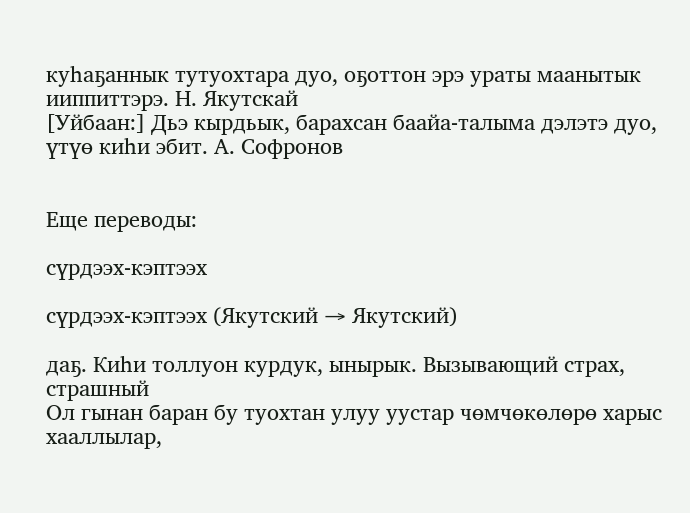куһаҕаннык тутуохтара дуо, оҕоттон эрэ ураты маанытык ииппиттэрэ. Н. Якутскай
[Уйбаан:] Дьэ кырдьык, барахсан баайа-талыма дэлэтэ дуо, үтүө киһи эбит. А. Софронов


Еще переводы:

сүрдээх-кэптээх

сүрдээх-кэптээх (Якутский → Якутский)

даҕ. Киһи толлуон курдук, ынырык. Вызывающий страх, страшный
Ол гынан баран бу туохтан улуу уустар чөмчөкөлөрө харыс хааллылар,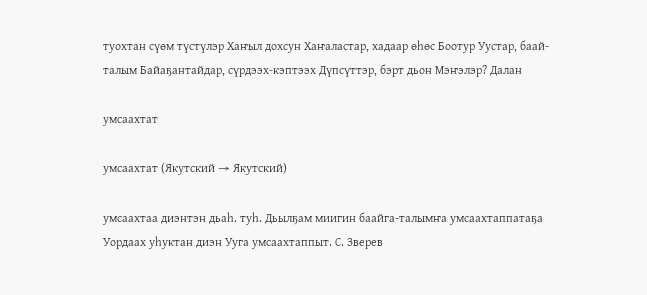туохтан сүөм түстүлэр Хаҥыл дохсун Хаҥаластар, хадаар өһөс Боотур Уустар, баай-талым Байаҕантайдар, сүрдээх-кэптээх Дүпсүттэр, бэрт дьон Мэҥэлэр? Далан

умсаахтат

умсаахтат (Якутский → Якутский)

умсаахтаа диэнтэн дьаһ. туһ. Дьылҕам миигин баайга-талымҥа умсаахтаппатаҕа
Уордаах уһуктан диэн Ууга умсаахтаппыт. С. Зверев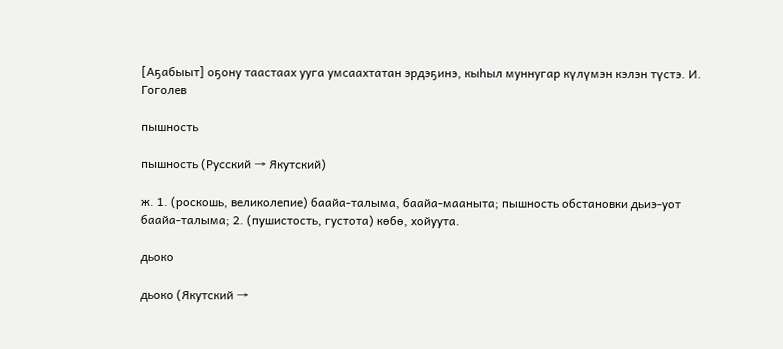[Аҕабыыт] оҕону таастаах ууга умсаахтатан эрдэҕинэ, кыһыл муннугар күлүмэн кэлэн түстэ. И. Гоголев

пышность

пышность (Русский → Якутский)

ж. 1. (роскошь, великолепие) баайа-талыма, баайа-мааныта; пышность обстановки дьиэ-уот баайа-талыма; 2. (пушистость, густота) көбө, хойуута.

дьоко

дьоко (Якутский →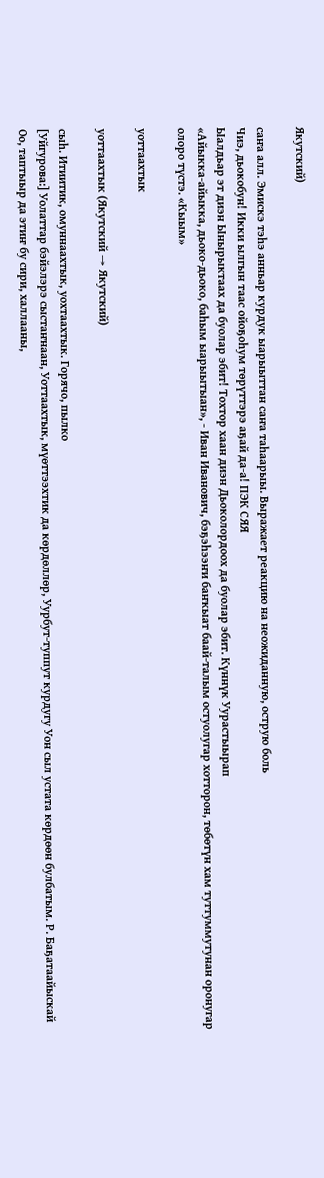Якутский)

саҥа алл. Эмискэ тэһэ анньар курдук ыарыыттан саҥа таһаарыы. Выражает реакцию на неожиданную, острую боль
Чиэ, дьокобун! Икки ылгын таас ойоҕоһум төрүттэрэ аҕай да-а! ПЭК СЯЯ
Ыалдьар эт диэн Ынырыктаах да буолар эбит! Тохтор хаан диэн Дьоколордоох да буолар эбит. Күннүк Уурастыырап
«Айыкка-айыкка, дьоко-дьоко, баһым ыарыытыан», - Иван Иванович, бэҕэһээҥи баҥкыат баай-талым остуолугар хотторон, төбөтүн хам туттуммутунан оронугар олоро түстэ. «Кыым»

уоттаахтык

уоттаахтык (Якутский → Якутский)

сыһ. Итиитик, омуннаахтык, уохтаахтык. Горячо, пылко
[Уйгурова:] Уолаттар бэйэлэрэ сыстаҥнаан, Уоттаахтык, мүөттээхтик да көрдөллөр, Уурбут-туппут курдугу Уон сыл устата көрдөөн булбатым. Р. Баҕатаайыскай
Оо, таптыыр да этиҥ бу сири, халлааны,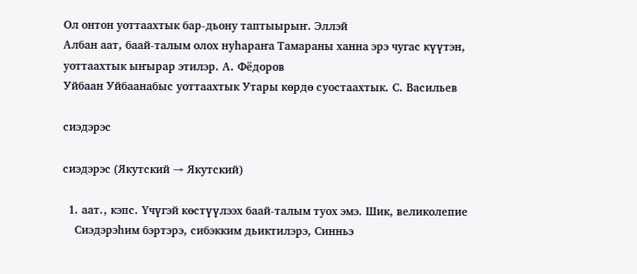Ол онтон уоттаахтык бар-дьону таптыырыҥ. Эллэй
Албан аат, баай-талым олох нуһараҥа Тамараны ханна эрэ чугас күүтэн, уоттаахтык ыҥырар этилэр. А. Фёдоров
Уйбаан Уйбаанабыс уоттаахтык Утары көрдө суостаахтык. С. Васильев

сиэдэрэс

сиэдэрэс (Якутский → Якутский)

  1. аат., кэпс. Үчүгэй көстүүлээх баай-талым туох эмэ. Шик, великолепие
    Сиэдэрэһим бэртэрэ, сибэкким дьиктилэрэ, Синньэ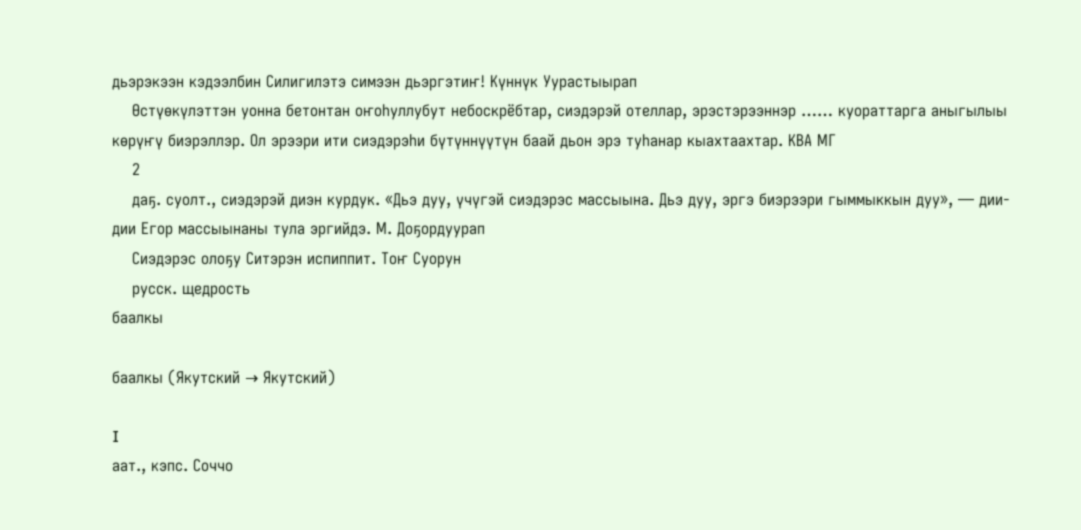дьэрэкээн кэдээлбин Силигилэтэ симээн дьэргэтиҥ! Күннүк Уурастыырап
    Өстүөкүлэттэн уонна бетонтан оҥоһуллубут небоскрёбтар, сиэдэрэй отеллар, эрэстэрээннэр …… куораттарга аныгылыы көрүҥү биэрэллэр. Ол эрээри ити сиэдэрэһи бүтүннүүтүн баай дьон эрэ туһанар кыахтаахтар. КВА МГ
    2
    даҕ. суолт., сиэдэрэй диэн курдук. «Дьэ дуу, үчүгэй сиэдэрэс массыына. Дьэ дуу, эргэ биэрээри гыммыккын дуу», — дии-дии Егор массыынаны тула эргийдэ. М. Доҕордуурап
    Сиэдэрэс олоҕу Ситэрэн испиппит. Тоҥ Суорун
    русск. щедрость
баалкы

баалкы (Якутский → Якутский)

I
аат., кэпс. Соччо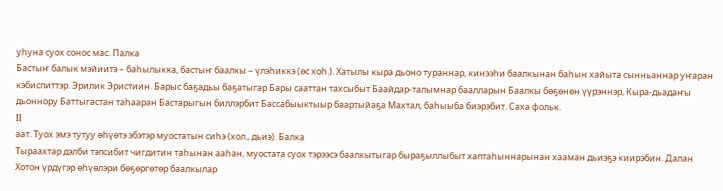уһуна суох сонос мас. Палка
Бастыҥ балык мэйиитэ – баһылыкка, бастыҥ баалкы – үлэһиккэ (өс хоһ.). Хатылы кыра дьоно тураннар, кинээһи баалкынан баһын хайыта сынньаннар уҥаран кэбиспиттэр. Эрилик Эристиин. Барыс баҕадьы баҕатыгар Бары сааттан тахсыбыт Баайдар-талымнар баалларын Баалкы бөҕөнөн үүрэннэр, Кыра-дьадаҥы дьоннору Баттыгастан таһааран Бастарыгын биллэрбит Бассабыыктыыр баартыйаҕа Махтал, баһыыба биэрэбит. Саха фольк.
II
аат. Туох эмэ тутуу өһүөтэ эбэтэр муостатын сиһэ (хол., дьиэ). Балка
Тыраахтар дэлби тэпсибит чигдитин таһынан ааһан, муостата суох тэрээсэ баалкытыгар быраҕыллыбыт хаптаһыннарынан хааман дьиэҕэ киирэбин. Далан
Хотон үрдүгэр өһүөлэри бөҕөргөтөр баалкылар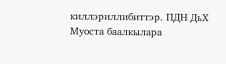киллэриллибиттэр. ПДН ДьХ
Муоста баалкылара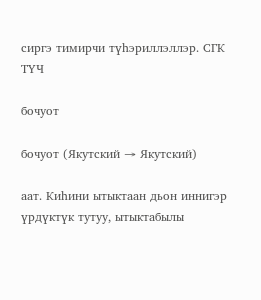сиргэ тимирчи түһэриллэллэр. СГК ТҮЧ

бочуот

бочуот (Якутский → Якутский)

аат. Киһини ытыктаан дьон иннигэр үрдүктүк тутуу, ытыктабылы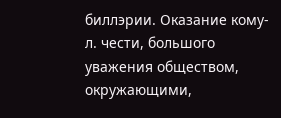биллэрии. Оказание кому-л. чести, большого уважения обществом, окружающими,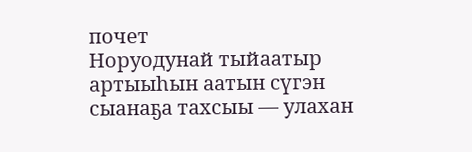почет
Норуодунай тыйаатыр артыыһын аатын сүгэн сыанаҕа тахсыы — улахан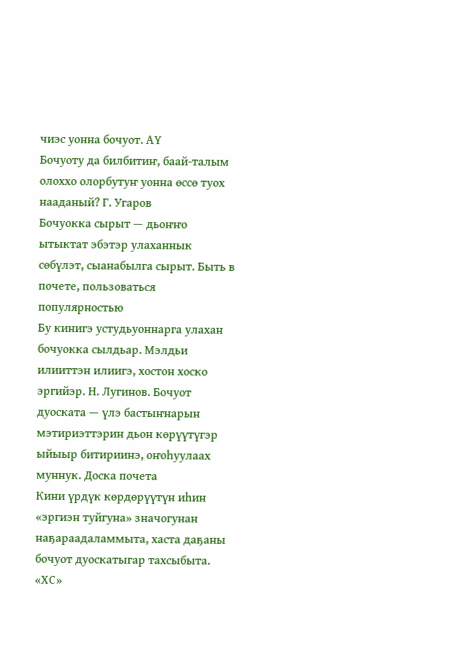чиэс уонна бочуот. АҮ
Бочуоту да билбитиҥ, баай-талым олоххо олорбутуҥ уонна өссө туох нааданый? Г. Угаров
Бочуокка сырыт — дьоҥҥо ытыктат эбэтэр улаханнык сөбүлэт, сыанабылга сырыт. Быть в почете, пользоваться популярностью
Бу кинигэ устудьуоннарга улахан бочуокка сылдьар. Мэлдьи илииттэн илиигэ, хостон хоско эргийэр. Н. Лугинов. Бочуот дуоската — үлэ бастыҥнарын мэтириэттэрин дьон көрүүтүгэр ыйыыр битириинэ, оҥоһуулаах муннук. Доска почета
Кини үрдүк көрдөрүүтүн иһин «эргиэн туйгуна» значогунан наҕараадаламмыта, хаста даҕаны бочуот дуоскатыгар тахсыбыта. «ХС»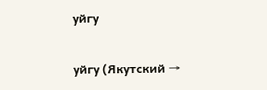уйгу

уйгу (Якутский →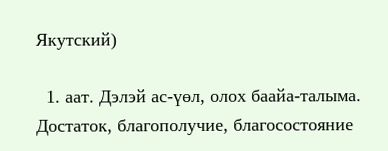Якутский)

  1. аат. Дэлэй ас-үөл, олох баайа-талыма. Достаток, благополучие, благосостояние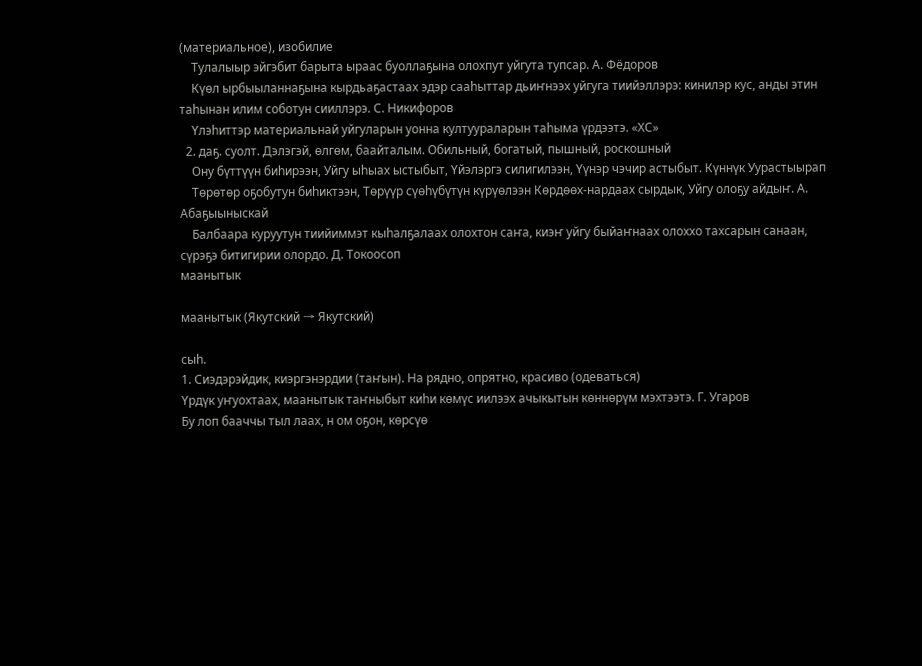(материальное), изобилие
    Тулалыыр эйгэбит барыта ыраас буоллаҕына олохпут уйгута тупсар. А. Фёдоров
    Күөл ырбыыланнаҕына кырдьаҕастаах эдэр сааһыттар дьиҥнээх уйгуга тиийэллэрэ: кинилэр кус, анды этин таһынан илим соботун сииллэрэ. С. Никифоров
    Үлэһиттэр материальнай уйгуларын уонна култуураларын таһыма үрдээтэ. «ХС»
  2. даҕ. суолт. Дэлэгэй, өлгөм, баайталым. Обильный, богатый, пышный, роскошный
    Ону бүттүүн биһирээн, Уйгу ыһыах ыстыбыт, Үйэлэргэ силигилээн, Үүнэр чэчир астыбыт. Күннүк Уурастыырап
    Төрөтөр оҕобутун биһиктээн, Төрүүр сүөһүбүтүн күрүөлээн Көрдөөх-нардаах сырдык, Уйгу олоҕу айдыҥ. А. Абаҕыыныскай
    Балбаара куруутун тиийиммэт кыһалҕалаах олохтон саҥа, киэҥ уйгу быйаҥнаах олоххо тахсарын санаан, сүрэҕэ битигирии олордо. Д. Токоосоп
маанытык

маанытык (Якутский → Якутский)

сыһ.
1. Сиэдэрэйдик, киэргэнэрдии (таҥын). На рядно, опрятно, красиво (одеваться)
Үрдүк уҥуохтаах, маанытык таҥныбыт киһи көмүс иилээх ачыкытын көннөрүм мэхтээтэ. Г. Угаров
Бу лоп бааччы тыл лаах, н ом оҕон, көрсүө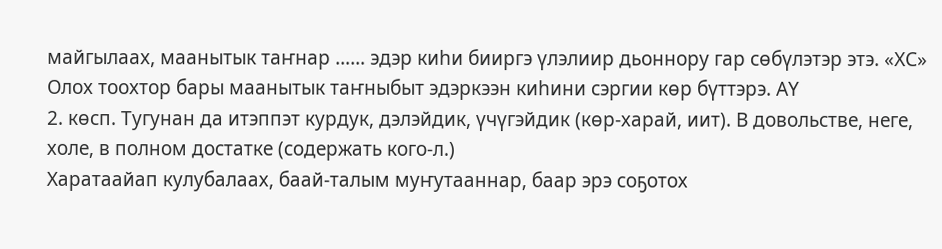майгылаах, маанытык таҥнар …… эдэр киһи бииргэ үлэлиир дьоннору гар сөбүлэтэр этэ. «ХС»
Олох тоохтор бары маанытык таҥныбыт эдэркээн киһини сэргии көр бүттэрэ. АҮ
2. көсп. Тугунан да итэппэт курдук, дэлэйдик, үчүгэйдик (көр-харай, иит). В довольстве, неге, холе, в полном достатке (содержать кого-л.)
Харатаайап кулубалаах, баай-талым муҥутааннар, баар эрэ соҕотох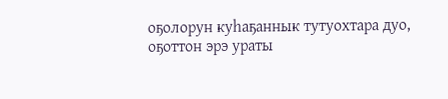оҕолорун куһаҕаннык тутуохтара дуо, оҕоттон эрэ ураты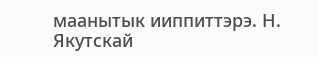маанытык ииппиттэрэ. Н. Якутскай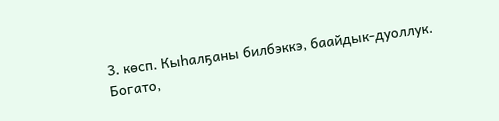3. көсп. Кыһалҕаны билбэккэ, баайдык-дуоллук. Богато,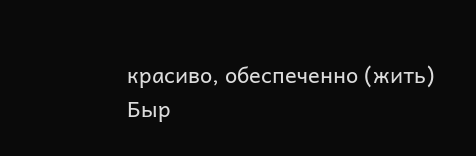красиво, обеспеченно (жить)
Быр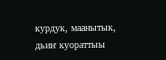курдук, маанытык, дьиҥ куораттыы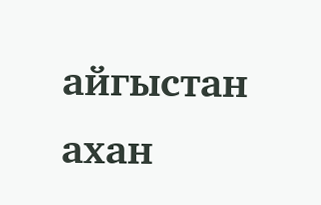айгыстан ахан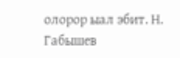олорор ыал эбит. Н. Габышев